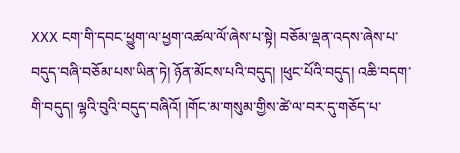XXX ངག་གི་དབང་ཕྱུག་ལ་ཕྱག་འཚལ་ལོ་ཞེས་པ་སྟེ། བཅོམ་ལྡན་འདས་ཞེས་པ་བདུད་བཞི་བཅོམ་པས་ཡིན་ཏེ། ཉོན་མོངས་པའི་བདུད། །ཕུང་པོའི་བདུད། འཆི་བདག་གི་བདུད། ལྷའི་བུའི་བདུད་བཞིའོ། །གོང་མ་གསུམ་གྱིས་ཚེ་ལ་བར་དུ་གཅོད་པ་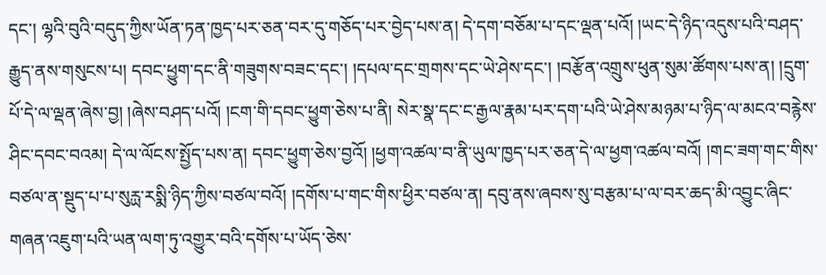དང་། ལྷའི་བུའི་བདུད་ཀྱིས་ཡོན་ཏན་ཁྱད་པར་ཅན་བར་དུ་གཅོད་པར་བྱེད་པས་ན། དེ་དག་བཅོམ་པ་དང་ལྡན་པའོ། །ཡང་དེ་ཉིད་འདུས་པའི་བཤད་རྒྱུད་ནས་གསུངས་པ། དབང་ཕྱུག་དང་ནི་གཟུགས་བཟང་དང་། །དཔལ་དང་གྲགས་དང་ཡེ་ཤེས་དང་། །བརྩོན་འགྲུས་ཕུན་སུམ་ཚོགས་པས་ན། །དྲུག་པོ་དེ་ལ་ལྡན་ཞེས་བྱ། །ཞེས་བཤད་པའོ། །ངག་གི་དབང་ཕྱུག་ཅེས་པ་ནི། སེར་སྣ་དང་ང་རྒྱལ་རྣམ་པར་དག་པའི་ཡེ་ཤེས་མཉམ་པ་ཉིད་ལ་མངའ་བརྙེས་ཤིང་དབང་བའམ། དེ་ལ་ལོངས་སྤྱོད་པས་ན། དབང་ཕྱུག་ཅེས་བྱའོ། །ཕྱག་འཚལ་བ་ནི་ཡུལ་ཁྱད་པར་ཅན་དེ་ལ་ཕྱག་འཚལ་བའོ། །གང་ཟག་གང་གིས་བཙལ་ན་སྡུད་པ་པ་སུརྻ་རསྨི་ཉིད་ཀྱིས་བཙལ་བའོ། །དགོས་པ་གང་གིས་ཕྱིར་བཙལ་ན། དབུ་ནས་ཞབས་སུ་བརྩམ་པ་ལ་བར་ཆད་མི་འབྱུང་ཞིང་གཞན་འཇུག་པའི་ཡན་ལག་ཏུ་འགྱུར་བའི་དགོས་པ་ཡོད་ཅེས་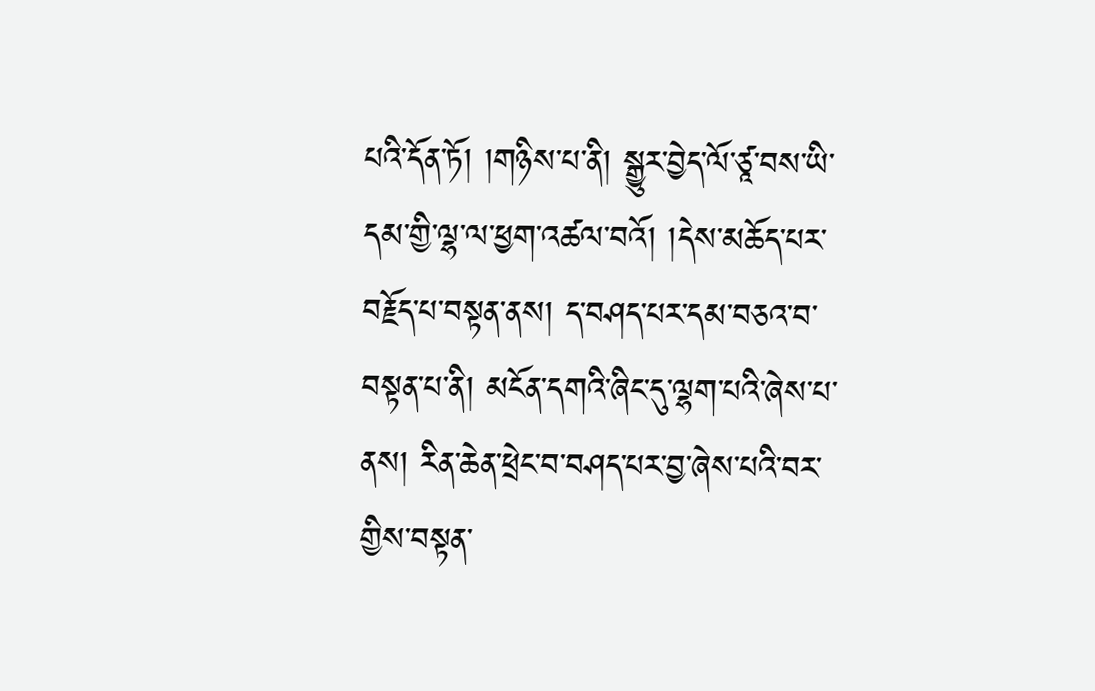པའི་དོན་ཏོ། །གཉིས་པ་ནི། སྒྱུར་བྱེད་ལོ་ཙཱ་བས་ཡི་དམ་གྱི་ལྷ་ལ་ཕྱག་འཚལ་བའོ། །དེས་མཆོད་པར་བརྗོད་པ་བསྟན་ནས། ད་བཤད་པར་དམ་བཅའ་བ་བསྟན་པ་ནི། མངོན་དགའི་ཞིང་དུ་ལྷག་པའི་ཞེས་པ་ནས། རིན་ཆེན་ཕྲེང་བ་བཤད་པར་བྱ་ཞེས་པའི་བར་གྱིས་བསྟན་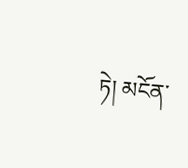ཏེ། མངོན་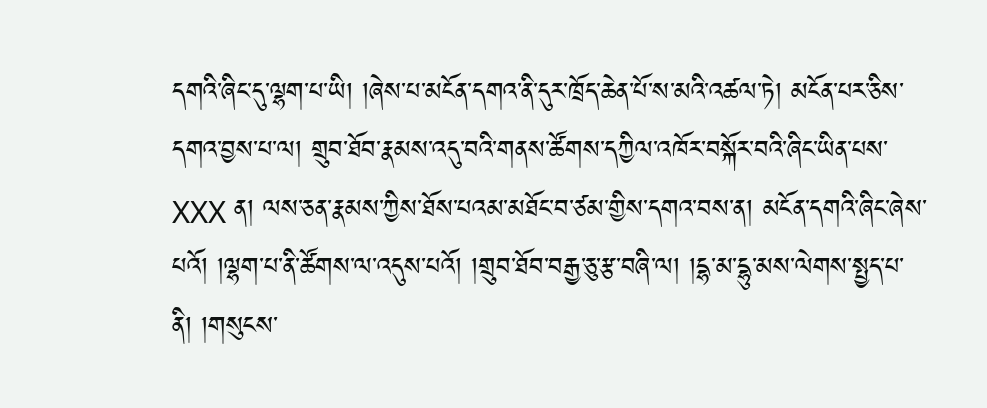དགའི་ཞིང་དུ་ལྷག་པ་ཡི། །ཞེས་པ་མངོན་དགའ་ནི་དུར་ཁྲོད་ཆེན་པོ་ས་མའི་འཚལ་ཏེ། མངོན་པར་ཅིས་དགའ་བྱས་པ་ལ། གྲུབ་ཐོབ་རྣམས་འདུ་བའི་གནས་ཚོགས་དཀྱིལ་འཁོར་བསྐོར་བའི་ཞིང་ཡིན་པས་
XXX ན། ལས་ཅན་རྣམས་ཀྱིས་ཐོས་པའམ་མཐོང་བ་ཙམ་གྱིས་དགའ་བས་ན། མངོན་དགའི་ཞིང་ཞེས་པའོ། །ལྷག་པ་ནི་ཚོགས་ལ་འདུས་པའོ། །གྲུབ་ཐོབ་བརྒྱ་ཅུ་རྩ་བཞི་ལ། །དྷ་མ་དྷུ་མས་ལེགས་སྤྱད་པ་ནི། །གསུངས་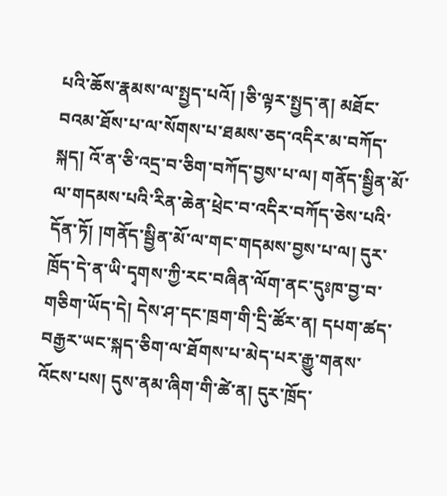པའི་ཆོས་རྣམས་ལ་སྤྱད་པའོ། །ཅི་ལྟར་སྤྱད་ན། མཐོང་བའམ་ཐོས་པ་ལ་སོགས་པ་ཐམས་ཅད་འདིར་མ་བཀོད་སྐད། འོ་ན་ཅི་འདྲ་བ་ཅིག་བཀོད་བྱས་པ་ལ། གནོད་སྦྱིན་མོ་ལ་གདམས་པའི་རིན་ཆེན་ཕྲེང་བ་འདིར་བཀོད་ཅེས་པའི་དོན་ཏོ། །གནོད་སྦྱིན་མོ་ལ་གང་གདམས་བྱས་པ་ལ། དུར་ཁྲོད་དེ་ན་ཡི་དྭགས་ཀྱི་རང་བཞིན་ལོག་ནང་དུཿཁ་བྱ་བ་གཅིག་ཡོད་དེ། དེས་ཤ་དང་ཁྲག་གི་དྲི་ཚོར་ན། དཔག་ཚད་བརྒྱར་ཡང་སྐད་ཅིག་ལ་ཐོགས་པ་མེད་པར་རྒྱུ་གནས་འོངས་པས། དུས་ནམ་ཞིག་གི་ཚེ་ན། དུར་ཁྲོད་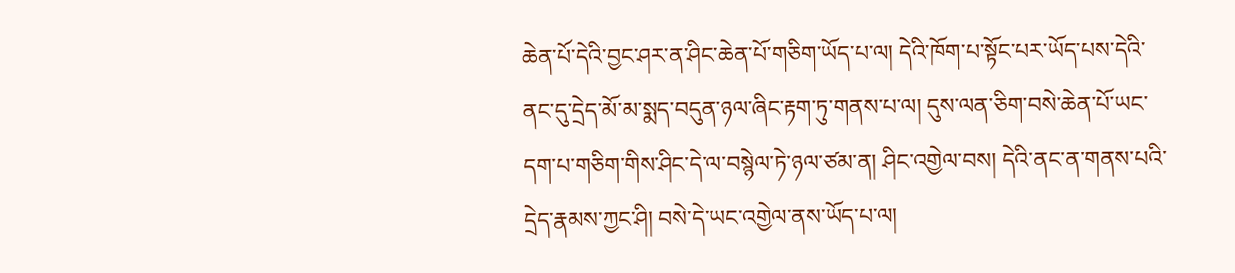ཆེན་པོ་དེའི་བྱང་ཤར་ན་ཤིང་ཆེན་པོ་གཅིག་ཡོད་པ་ལ། དེའི་ཁོག་པ་སྟོང་པར་ཡོད་པས་དེའི་ནང་དུ་དྲེད་མོ་མ་སྨད་བདུན་ཉལ་ཞིང་རྟག་ཏུ་གནས་པ་ལ། དུས་ལན་ཅིག་བསེ་ཆེན་པོ་ཡང་དག་པ་གཅིག་གིས་ཤིང་དེ་ལ་བསྙེལ་ཏེ་ཉལ་ཙམ་ན། ཤིང་འགྱེལ་བས། དེའི་ནང་ན་གནས་པའི་དྲེད་རྣམས་ཀྱང་ཤི། བསེ་དེ་ཡང་འགྱེལ་ནས་ཡོད་པ་ལ།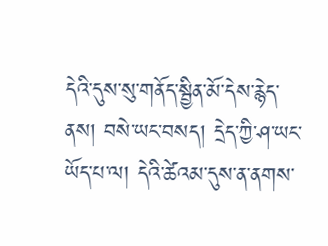དེའི་དུས་སུ་གནོད་སྦྱིན་མོ་དེས་རྙེད་ནས། བསེ་ཡང་བསད། དྲེད་ཀྱི་ཤ་ཡང་ཡོད་པ་ལ། དེའི་ཚེའམ་དུས་ན་ནགས་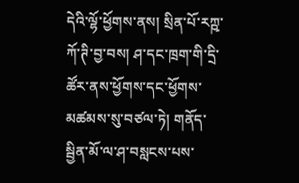དེའི་ལྷོ་ཕྱོགས་ནས། སྲིན་པོ་རཀྵ་ཀོ་ཊི་བྱ་བས། ཤ་དང་ཁྲག་གི་དྲི་ཚོར་ནས་ཕྱོགས་དང་ཕྱོགས་མཚམས་སུ་བཙལ་ཏེ། གནོད་སྦྱིན་མོ་ལ་ཤ་བསླངས་པས་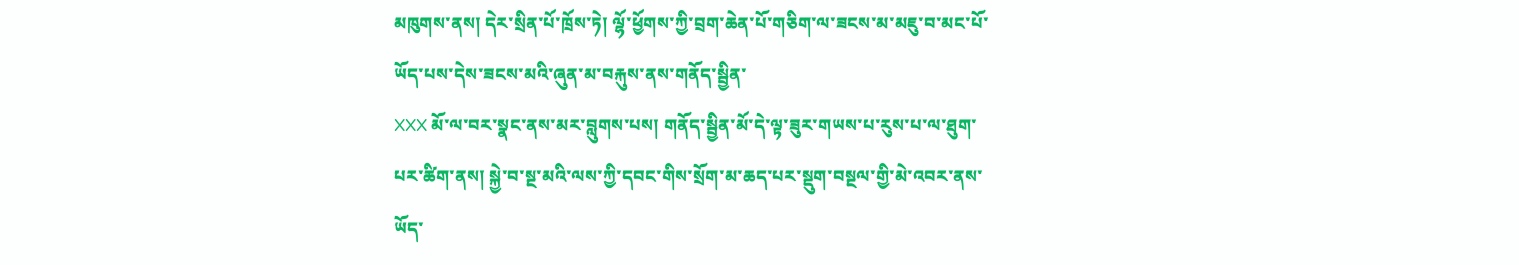མཁུགས་ནས། དེར་སྲིན་པོ་ཁྲོས་ཏེ། ལྷོ་ཕྱོགས་ཀྱི་བྲག་ཆེན་པོ་གཅིག་ལ་ཟངས་མ་མཇུ་བ་མང་པོ་ཡོད་པས་དེས་ཟངས་མའི་ཞུན་མ་བརྐུས་ནས་གནོད་སྦྱིན་
XXX མོ་ལ་བར་སྣང་ནས་མར་བླུགས་པས། གནོད་སྦྱིན་མོ་དེ་ལྟ་ཟུར་གཡས་པ་རུས་པ་ལ་ཐུག་པར་ཚིག་ནས། སྐྱེ་བ་སྔ་མའི་ལས་ཀྱི་དབང་གིས་སྲོག་མ་ཆད་པར་སྡུག་བསྔལ་གྱི་མེ་འབར་ནས་ཡོད་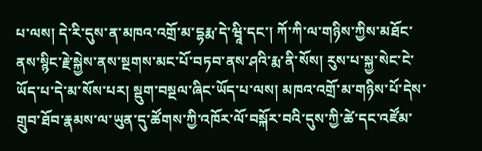པ་ལས། དེ་རི་དུས་ན་མཁའ་འགྲོ་མ་དྷརྨ་དེ་ཝཱི་དང་། ཀོ་ཀི་ལ་གཉིས་ཀྱིས་མཐོང་ནས་སྙིང་རྗེ་སྐྱེས་ནས་སྔགས་མང་པོ་བཏབ་ནས་ཤའི་རྨ་ནི་སོས། རུས་པ་སྐྱ་སེང་ངེ་ཡོད་པ་དེ་མ་སོས་པར། སྡུག་བསྔལ་ཞིང་ཡོད་པ་ལས། མཁའ་འགྲོ་མ་གཉིས་པོ་དེས་གྲུབ་ཐོབ་རྣམས་ལ་ཡུན་དུ་ཚོགས་ཀྱི་འཁོར་ལོ་བསྐོར་བའི་དུས་ཀྱི་ཚེ་དང་འཛོམ་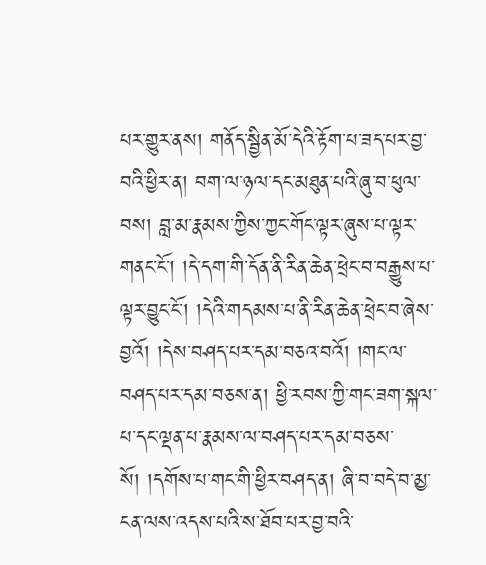པར་གྱུར་ནས། གནོད་སྦྱིན་མོ་དེའི་རྟོག་པ་ཟད་པར་བྱ་བའི་ཕྱིར་ན། བག་ལ་ཉལ་དང་མཐུན་པའི་ཞུ་བ་ཕུལ་བས། བླ་མ་རྣམས་ཀྱིས་ཀྱང་གོང་ལྟར་ཞུས་པ་ལྟར་གནང་ངོ་། །དེ་དག་གི་དོན་ནི་རིན་ཆེན་ཕྲེང་བ་བརྒྱུས་པ་ལྟར་བྱུང་ངོ་། །དེའི་གདམས་པ་ནི་རིན་ཆེན་ཕྲེང་བ་ཞེས་བྱའོ། །དེས་བཤད་པར་དམ་བཅའ་བའོ། །གང་ལ་བཤད་པར་དམ་བཅས་ན། ཕྱི་རབས་ཀྱི་གང་ཟག་སྐལ་པ་དང་ལྡན་པ་རྣམས་ལ་བཤད་པར་དམ་བཅས་སོ། །དགོས་པ་གང་གི་ཕྱིར་བཤད་ན། ཞི་བ་བདེ་བ་མྱ་ངན་ལས་འདས་པའི་ས་ཐོབ་པར་བྱ་བའི་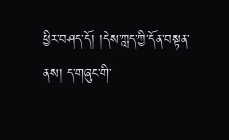ཕྱིར་བཤད་དོ། །དེས་ཀླད་ཀྱི་དོན་བསྟན་ནས། ད་གཞུང་གི་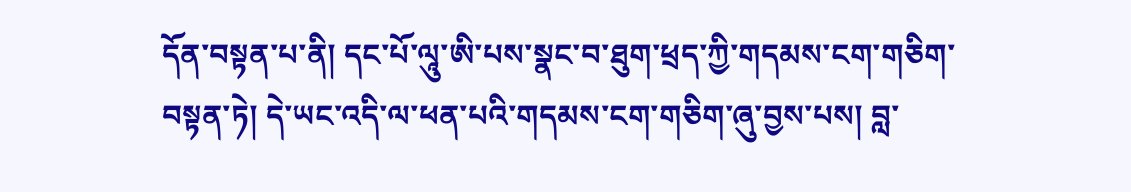དོན་བསྟན་པ་ནི། དང་པོ་ལཱུ་ཨི་པས་སྣང་བ་ཐུག་ཕྲད་ཀྱི་གདམས་ངག་གཅིག་བསྟན་ཏེ། དེ་ཡང་འདི་ལ་ཕན་པའི་གདམས་ངག་གཅིག་ཞུ་བྱས་པས། བླ་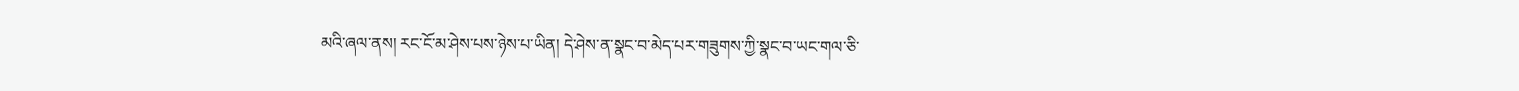མའི་ཞལ་ནས། རང་ངོ་མ་ཤེས་པས་ཉེས་པ་ཡིན། དེ་ཤེས་ན་སྣང་བ་མེད་པར་གཟུགས་ཀྱི་སྣང་བ་ཡང་གལ་ཅི་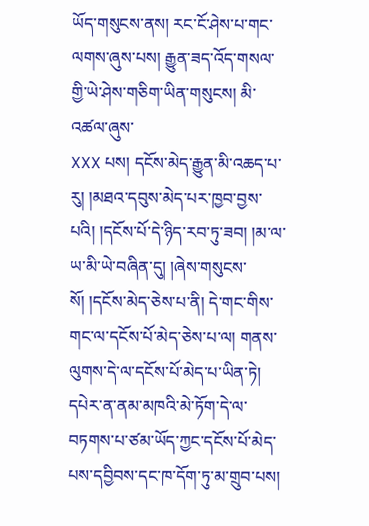ཡོད་གསུངས་ནས། རང་ངོ་ཤེས་པ་གང་ལགས་ཞུས་པས། རྒྱུན་ཟད་འོད་གསལ་གྱི་ཡེ་ཤེས་གཅིག་ཡིན་གསུངས། མི་འཚལ་ཞུས་
XXX པས། དངོས་མེད་རྒྱུན་མི་འཆད་པ་རུ། །མཐའ་དབུས་མེད་པར་ཁྱབ་བྱས་པའི། །དངོས་པོ་དེ་ཉིད་རབ་ཏུ་ཟབ། །མ་ལ་ཡ་མི་ཡེ་བཞིན་དུ། །ཞེས་གསུངས་སོ། །དངོས་མེད་ཅེས་པ་ནི། དེ་གང་གིས་གང་ལ་དངོས་པོ་མེད་ཅེས་པ་ལ། གནས་ལུགས་དེ་ལ་དངོས་པོ་མེད་པ་ཡིན་ཏེ། དཔེར་ན་ནམ་མཁའི་མེ་ཏོག་དེ་ལ་བཏགས་པ་ཙམ་ཡོད་ཀྱང་དངོས་པོ་མེད་པས་དབྱིབས་དང་ཁ་དོག་ཏུ་མ་གྲུབ་པས།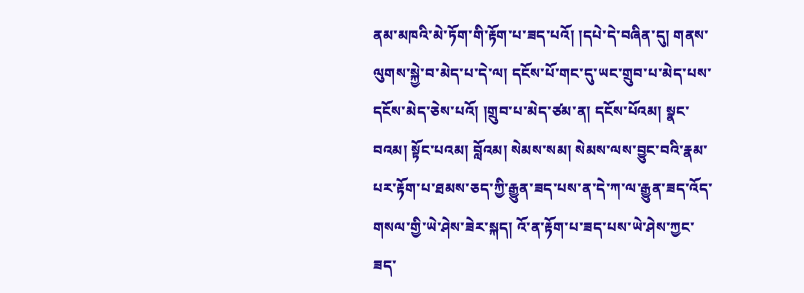ནམ་མཁའི་མེ་ཏོག་གི་རྟོག་པ་ཟད་པའོ། །དཔེ་དེ་བཞིན་དུ། གནས་ལུགས་སྐྱེ་བ་མེད་པ་དེ་ལ། དངོས་པོ་གང་དུ་ཡང་གྲུབ་པ་མེད་པས་དངོས་མེད་ཅེས་པའོ། །གྲུབ་པ་མེད་ཙམ་ན། དངོས་པོའམ། སྣང་བའམ། སྟོང་པའམ། བློའམ། སེམས་སམ། སེམས་ལས་བྱུང་བའི་རྣམ་པར་རྟོག་པ་ཐམས་ཅད་ཀྱི་རྒྱུན་ཟད་པས་ན་དེ་ཀ་ལ་རྒྱུན་ཟད་འོད་གསལ་གྱི་ཡེ་ཤེས་ཟེར་སྐད། འོ་ན་རྟོག་པ་ཟད་པས་ཡེ་ཤེས་ཀྱང་ཟད་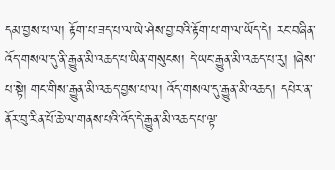དམ་བྱས་པ་ལ། རྟོག་པ་ཟད་པ་ལ་ཡེ་ཤེས་བྱ་བའི་རྟོག་པ་ག་ལ་ཡོད་དེ། རང་བཞིན་འོད་གསལ་དུ་ནི་རྒྱུན་མི་འཆད་པ་ཡིན་གསུངས། དེ་ཡང་རྒྱུན་མི་འཆད་པ་རུ། །ཞེས་པ་སྟེ། གང་གིས་རྒྱུན་མི་འཆད་བྱས་པ་ལ། འོད་གསལ་དུ་རྒྱུན་མི་འཆད། དཔེར་ན་ནོར་བུ་རིན་པོ་ཆེ་ལ་གནས་པའི་འོད་དེ་རྒྱུན་མི་འཆད་པ་ལྟ་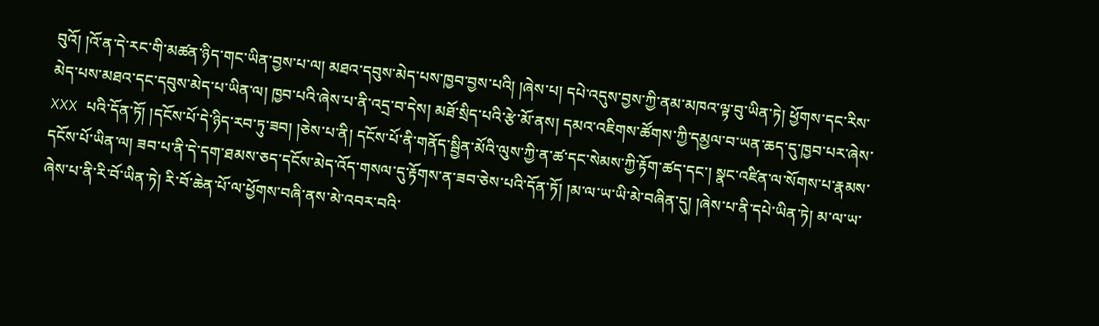བུའོ། །འོ་ན་དེ་རང་གི་མཚན་ཉིད་གང་ཡིན་བྱས་པ་ལ། མཐའ་དབུས་མེད་པས་ཁྱབ་བྱས་པའི། །ཞེས་པ། དཔེ་འདུས་བྱས་ཀྱི་ནམ་མཁའ་ལྟ་བུ་ཡིན་ཏེ། ཕྱོགས་དང་རིས་མེད་པས་མཐའ་དང་དབུས་མེད་པ་ཡིན་ལ། ཁྱབ་པའི་ཞེས་པ་ནི་འདྲ་བ་དེས། མཐོ་སྲིད་པའི་རྩེ་མོ་ནས། དམའ་འཇིགས་ཚོགས་ཀྱི་དམྱལ་བ་ཡན་ཆད་དུ་ཁྱབ་པར་ཞེས་
XXX པའི་དོན་ཏོ། །དངོས་པོ་དེ་ཉིད་རབ་ཏུ་ཟབ། །ཅེས་པ་ནི། དངོས་པོ་ནི་གནོད་སྦྱིན་མོའི་ལུས་ཀྱི་ན་ཚ་དང་སེམས་ཀྱི་རྟོག་ཚད་དང་། སྣང་འཛིན་ལ་སོགས་པ་རྣམས་དངོས་པོ་ཡིན་ལ། ཟབ་པ་ནི་དེ་དག་ཐམས་ཅད་དངོས་མེད་འོད་གསལ་དུ་རྟོགས་ན་ཟབ་ཅེས་པའི་དོན་ཏོ། །མ་ལ་ཡ་ཡི་མེ་བཞིན་དུ། །ཞེས་པ་ནི་དཔེ་ཡིན་ཏེ། མ་ལ་ཡ་ཞེས་པ་ནི་རི་བོ་ཡིན་ཏེ། རི་བོ་ཆེན་པོ་ལ་ཕྱོགས་བཞི་ནས་མེ་འབར་བའི་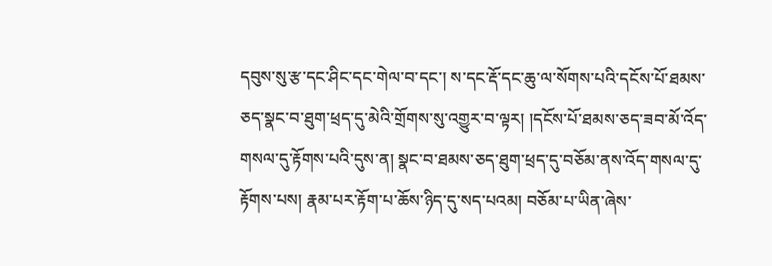དབུས་སུ་རྩ་དང་ཤིང་དང་གེལ་བ་དང་། ས་དང་རྡོ་དང་ཆུ་ལ་སོགས་པའི་དངོས་པོ་ཐམས་ཅད་སྣང་བ་ཐུག་ཕྲད་དུ་མེའི་གྲོགས་སུ་འགྱུར་བ་ལྟར། །དངོས་པོ་ཐམས་ཅད་ཟབ་མོ་འོད་གསལ་དུ་རྟོགས་པའི་དུས་ན། སྣང་བ་ཐམས་ཅད་ཐུག་ཕྲད་དུ་བཅོམ་ནས་འོད་གསལ་དུ་རྟོགས་པས། རྣམ་པར་རྟོག་པ་ཆོས་ཉིད་དུ་སད་པའམ། བཅོམ་པ་ཡིན་ཞེས་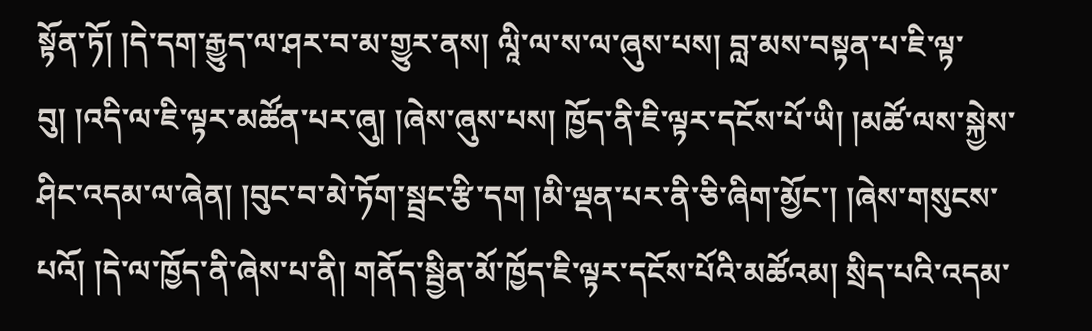སྟོན་ཏོ། །དེ་དག་རྒྱུད་ལ་ཤར་བ་མ་གྱུར་ནས། ལཱི་ལ་ས་ལ་ཞུས་པས། བླ་མས་བསྟན་པ་ཇི་ལྟ་བུ། །འདི་ལ་ཇི་ལྟར་མཚོན་པར་ཞུ། །ཞེས་ཞུས་པས། ཁྱོད་ནི་ཇི་ལྟར་དངོས་པོ་ཡི། །མཚོ་ལས་སྐྱེས་ཤིང་འདམ་ལ་ཞེན། །བུང་བ་མེ་ཏོག་སྦྲང་རྩི་དག །མི་ལྡན་པར་ནི་ཅི་ཞིག་མྱོང་། །ཞེས་གསུངས་པའོ། །དེ་ལ་ཁྱོད་ནི་ཞེས་པ་ནི། གནོད་སྦྱིན་མོ་ཁྱོད་ཇི་ལྟར་དངོས་པོའི་མཚོའམ། སྲིད་པའི་འདམ་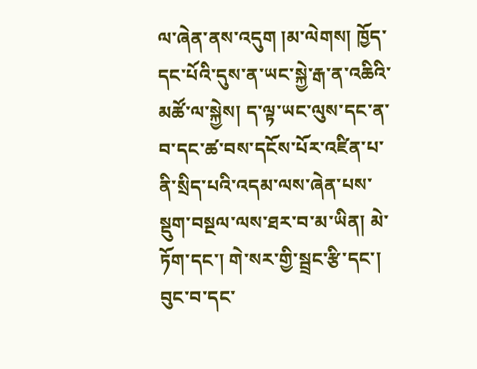ལ་ཞེན་ནས་འདུག །མ་ལེགས། ཁྱོད་དང་པོའི་དུས་ན་ཡང་སྐྱེ་རྒ་ན་འཆིའི་མཚོ་ལ་སྐྱེས། ད་ལྟ་ཡང་ལུས་དང་ན་བ་དང་ཚ་བས་དངོས་པོར་འཛིན་པ་ནི་སྲིད་པའི་འདམ་ལས་ཞེན་པས་སྡུག་བསྔལ་ལས་ཐར་བ་མ་ཡིན། མེ་ཏོག་དང་། གེ་སར་གྱི་སྦྲང་རྩི་དང་། བུང་བ་དང་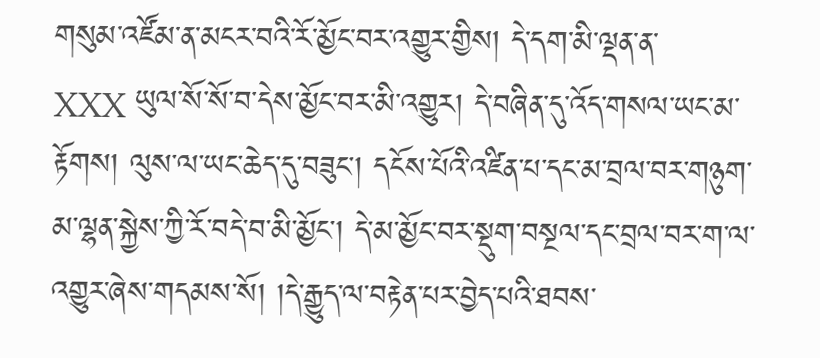གསུམ་འཛོམ་ན་མངར་བའི་རོ་མྱོང་བར་འགྱུར་གྱིས། དེ་དག་མི་ལྡན་ན་
XXX ཡུལ་སོ་སོ་བ་དེས་མྱོང་བར་མི་འགྱུར། དེ་བཞིན་དུ་འོད་གསལ་ཡང་མ་རྟོགས། ལུས་ལ་ཡང་ཆེད་དུ་བཟུང་། དངོས་པོའི་འཛིན་པ་དང་མ་བྲལ་བར་གཉུག་མ་ལྷན་སྐྱེས་ཀྱི་རོ་བདེ་བ་མི་མྱོང་། དེ་མ་མྱོང་བར་སྡུག་བསྔལ་དང་བྲལ་བར་ག་ལ་འགྱུར་ཞེས་གདམས་སོ། །དེ་རྒྱུད་ལ་བརྟེན་པར་བྱེད་པའི་ཐབས་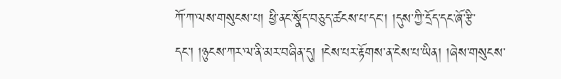ཀོ་ཀ་ལས་གསུངས་པ། ཕྱི་ནང་སྣོད་བཅུད་ཚངས་པ་དང་། །དུས་ཀྱི་དྲོད་དང་ཞོ་རྩི་དང་། །ཉུངས་ཀར་ལ་ནི་མར་བཞིན་དུ། །ངེས་པར་རྟོགས་ན་ངེས་པ་ཡིན། །ཞེས་གསུངས་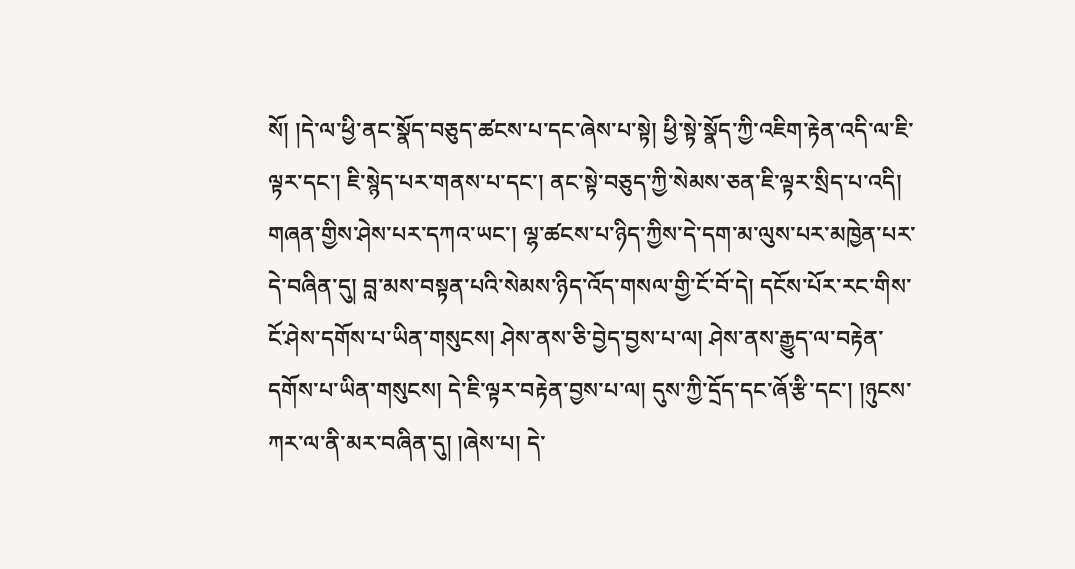སོ། །དེ་ལ་ཕྱི་ནང་སྣོད་བཅུད་ཚངས་པ་དང་ཞེས་པ་སྟེ། ཕྱི་སྟེ་སྣོད་ཀྱི་འཇིག་རྟེན་འདི་ལ་ཇི་ལྟར་དང་། ཇི་སྙེད་པར་གནས་པ་དང་། ནང་སྟེ་བཅུད་ཀྱི་སེམས་ཅན་ཇི་ལྟར་སྲིད་པ་འདི། གཞན་གྱིས་ཤེས་པར་དཀའ་ཡང་། ལྷ་ཚངས་པ་ཉིད་ཀྱིས་དེ་དག་མ་ལུས་པར་མཁྱེན་པར་དེ་བཞིན་དུ། བླ་མས་བསྟན་པའི་སེམས་ཉིད་འོད་གསལ་གྱི་ངོ་བོ་དེ། དངོས་པོར་རང་གིས་ངོ་ཤེས་དགོས་པ་ཡིན་གསུངས། ཤེས་ནས་ཅི་བྱེད་བྱས་པ་ལ། ཤེས་ནས་རྒྱུད་ལ་བརྟེན་དགོས་པ་ཡིན་གསུངས། དེ་ཇི་ལྟར་བརྟེན་བྱས་པ་ལ། དུས་ཀྱི་དྲོད་དང་ཞོ་རྩི་དང་། །ཉུངས་ཀར་ལ་ནི་མར་བཞིན་དུ། །ཞེས་པ། དེ་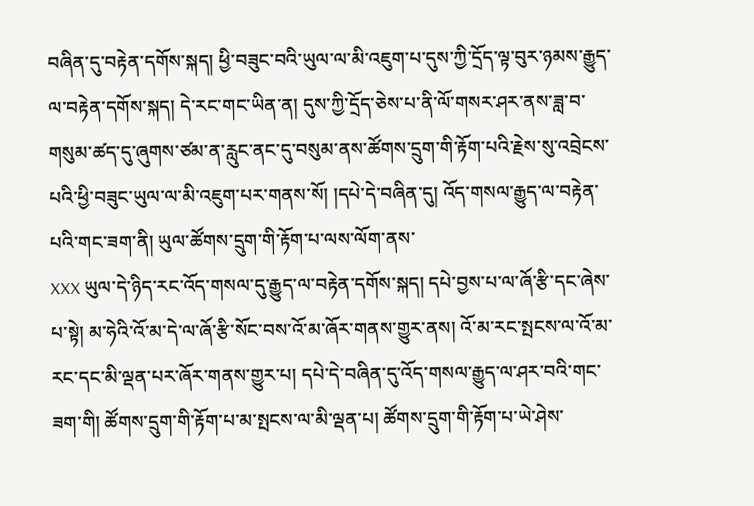བཞིན་དུ་བརྟེན་དགོས་སྐད། ཕྱི་བཟུང་བའི་ཡུལ་ལ་མི་འཇུག་པ་དུས་ཀྱི་དྲོད་ལྟ་བུར་ཉམས་རྒྱུད་ལ་བརྟེན་དགོས་སྐད། དེ་རང་གང་ཡིན་ན། དུས་ཀྱི་དྲོད་ཅེས་པ་ནི་ལོ་གསར་ཤར་ནས་ཟླ་བ་གསུམ་ཚད་དུ་ཞུགས་ཙམ་ན་རླུང་ནང་དུ་བསུམ་ནས་ཚོགས་དྲུག་གི་རྟོག་པའི་རྗེས་སུ་འབྲེངས་པའི་ཕྱི་བཟུང་ཡུལ་ལ་མི་འཇུག་པར་གནས་སོ། །དཔེ་དེ་བཞིན་དུ། འོད་གསལ་རྒྱུད་ལ་བརྟེན་པའི་གང་ཟག་ནི། ཡུལ་ཚོགས་དྲུག་གི་རྟོག་པ་ལས་ལོག་ནས་
XXX ཡུལ་དེ་ཉིད་རང་འོད་གསལ་དུ་རྒྱུད་ལ་བརྟེན་དགོས་སྐད། དཔེ་བྱས་པ་ལ་ཞོ་རྩི་དང་ཞེས་པ་སྟེ། མ་ཧེའི་འོ་མ་དེ་ལ་ཞོ་རྩི་སོང་བས་འོ་མ་ཞོར་གནས་གྱུར་ནས། འོ་མ་རང་སྤངས་ལ་འོ་མ་རང་དང་མི་ལྡན་པར་ཞོར་གནས་གྱུར་པ། དཔེ་དེ་བཞིན་དུ་འོད་གསལ་རྒྱུད་ལ་ཤར་བའི་གང་ཟག་གི། ཚོགས་དྲུག་གི་རྟོག་པ་མ་སྤངས་ལ་མི་ལྡན་པ། ཚོགས་དྲུག་གི་རྟོག་པ་ཡེ་ཤེས་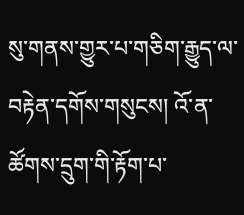སུ་གནས་གྱུར་པ་གཅིག་རྒྱུད་ལ་བརྟེན་དགོས་གསུངས། འོ་ན་ཚོགས་དྲུག་གི་རྟོག་པ་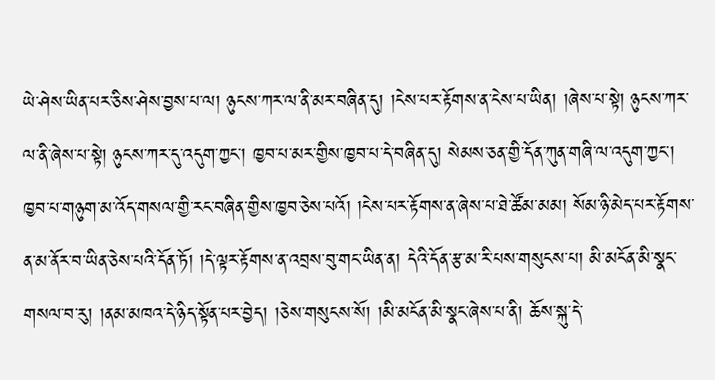ཡེ་ཤེས་ཡིན་པར་ཅིས་ཤེས་བྱས་པ་ལ། ཉུངས་ཀར་ལ་ནི་མར་བཞིན་དུ། །ངེས་པར་རྟོགས་ན་ངེས་པ་ཡིན། །ཞེས་པ་སྟེ། ཉུངས་ཀར་ལ་ནི་ཞེས་པ་སྟེ། ཉུངས་ཀར་དུ་འདུག་ཀྱང་། ཁྱབ་པ་མར་གྱིས་ཁྱབ་པ་དེ་བཞིན་དུ། སེམས་ཅན་གྱི་དོན་ཀུན་གཞི་ལ་འདུག་ཀྱང་། ཁྱབ་པ་གཉུག་མ་འོད་གསལ་གྱི་རང་བཞིན་གྱིས་ཁྱབ་ཅེས་པའོ། །ངེས་པར་རྟོགས་ན་ཞེས་པ་ཐེ་ཚོམ་མམ། སོམ་ཉི་མེད་པར་རྟོགས་ན་མ་ནོར་བ་ཡིན་ཅེས་པའི་དོན་ཏོ། །དེ་ལྟར་རྟོགས་ན་འབྲས་བུ་གང་ཡིན་ན། དེའི་དོན་རྩ་མ་རི་པས་གསུངས་པ། མི་མངོན་མི་སྣང་གསལ་བ་རུ། །ནམ་མཁའ་དེ་ཉིད་སྟོན་པར་བྱེད། །ཅེས་གསུངས་སོ། །མི་མངོན་མི་སྣང་ཞེས་པ་ནི། ཆོས་སྐུ་དེ་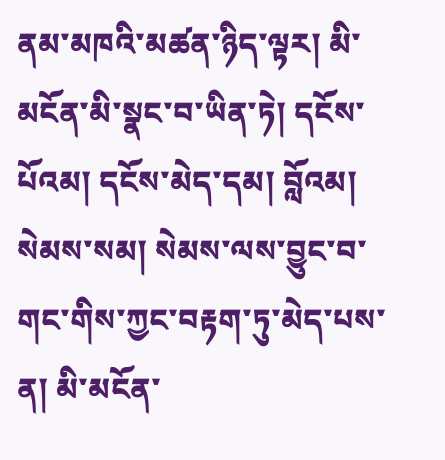ནམ་མཁའི་མཚན་ཉིད་ལྟར། མི་མངོན་མི་སྣང་བ་ཡིན་ཏེ། དངོས་པོའམ། དངོས་མེད་དམ། བློའམ། སེམས་སམ། སེམས་ལས་བྱུང་བ་གང་གིས་ཀྱང་བརྟག་ཏུ་མེད་པས་ན། མི་མངོན་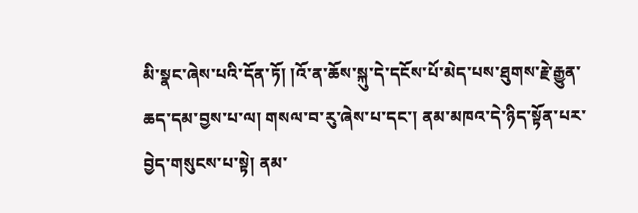མི་སྣང་ཞེས་པའི་དོན་ཏོ། །འོ་ན་ཆོས་སྐུ་དེ་དངོས་པོ་མེད་པས་ཐུགས་རྗེ་རྒྱུན་ཆད་དམ་བྱས་པ་ལ། གསལ་བ་རུ་ཞེས་པ་དང་། ནམ་མཁའ་དེ་ཉིད་སྟོན་པར་བྱེད་གསུངས་པ་སྟེ། ནམ་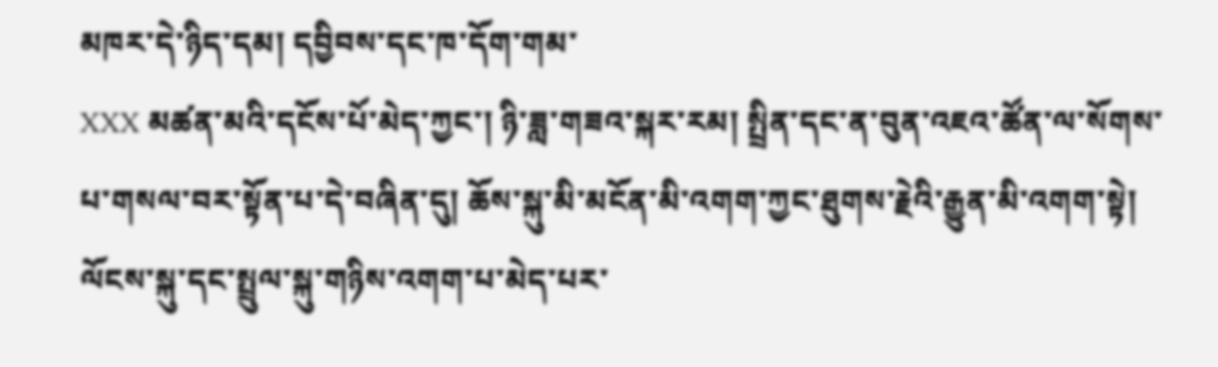མཁར་དེ་ཉིད་དམ། དབྱིབས་དང་ཁ་དོག་གམ་
XXX མཚན་མའི་དངོས་པོ་མེད་ཀྱང་། ཉི་ཟླ་གཟའ་སྐར་རམ། སྤྲིན་དང་ན་བུན་འཇའ་ཚོན་ལ་སོགས་པ་གསལ་བར་སྟོན་པ་དེ་བཞིན་དུ། ཆོས་སྐུ་མི་མངོན་མི་འགག་ཀྱང་ཐུགས་རྗེའི་རྒྱུན་མི་འགག་སྟེ། ལོངས་སྐུ་དང་སྤྲུལ་སྐུ་གཉིས་འགག་པ་མེད་པར་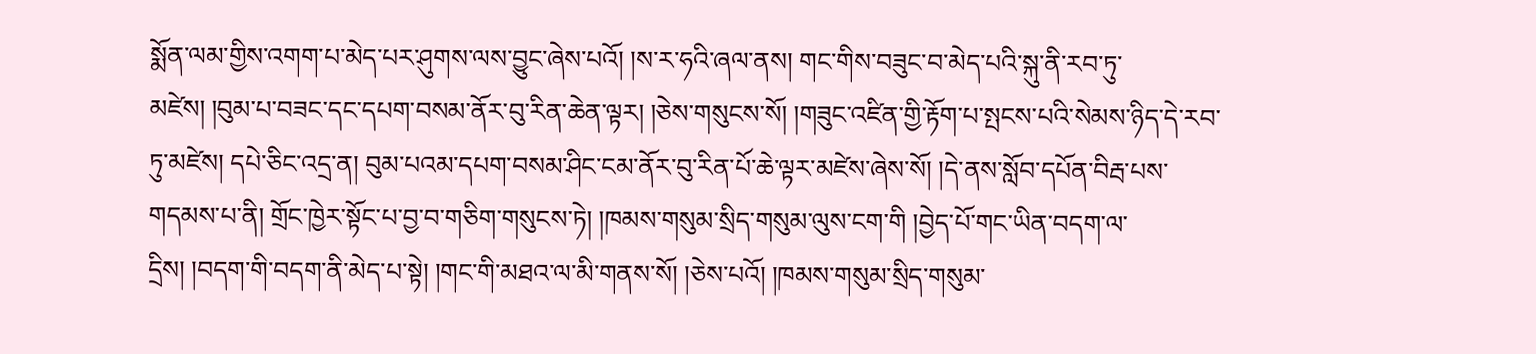སྨོན་ལམ་གྱིས་འགག་པ་མེད་པར་ཤུགས་ལས་བྱུང་ཞེས་པའོ། །ས་ར་ཧའི་ཞལ་ནས། གང་གིས་བཟུང་བ་མེད་པའི་སྐུ་ནི་རབ་ཏུ་མཛེས། །བུམ་པ་བཟང་དང་དཔག་བསམ་ནོར་བུ་རིན་ཆེན་ལྟར། །ཅེས་གསུངས་སོ། །གཟུང་འཛིན་གྱི་རྟོག་པ་སྤངས་པའི་སེམས་ཉིད་དེ་རབ་ཏུ་མཛེས། དཔེ་ཅིང་འདྲ་ན། བུམ་པའམ་དཔག་བསམ་ཤིང་ངམ་ནོར་བུ་རིན་པོ་ཆེ་ལྟར་མཛེས་ཞེས་སོ། །དེ་ནས་སློབ་དཔོན་བིརྦ་པས་གདམས་པ་ནི། གྲོང་ཁྱེར་སྟོང་པ་བྱ་བ་གཅིག་གསུངས་ཏེ། །ཁམས་གསུམ་སྲིད་གསུམ་ལུས་ངག་གི །བྱེད་པོ་གང་ཡིན་བདག་ལ་དྲིས། །བདག་གི་བདག་ནི་མེད་པ་སྟེ། །གང་གི་མཐའ་ལ་མི་གནས་སོ། །ཅེས་པའོ། །ཁམས་གསུམ་སྲིད་གསུམ་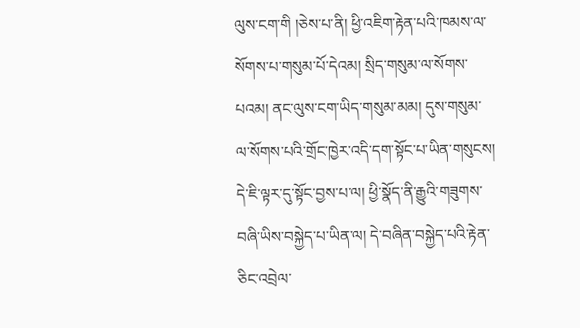ལུས་ངག་གི །ཅེས་པ་ནི། ཕྱི་འཇིག་རྟེན་པའི་ཁམས་ལ་སོགས་པ་གསུམ་པོ་དེའམ། སྲིད་གསུམ་ལ་སོགས་པའམ། ནང་ལུས་ངག་ཡིད་གསུམ་མམ། དུས་གསུམ་ལ་སོགས་པའི་གྲོང་ཁྱེར་འདི་དག་སྟོང་པ་ཡིན་གསུངས། དེ་ཇི་ལྟར་དུ་སྟོང་བྱས་པ་ལ། ཕྱི་སྣོད་ནི་རྒྱུའི་གཟུགས་བཞི་ཡིས་བསྐྱེད་པ་ཡིན་ལ། དེ་བཞིན་བསྐྱེད་པའི་རྟེན་ཅིང་འབྲེལ་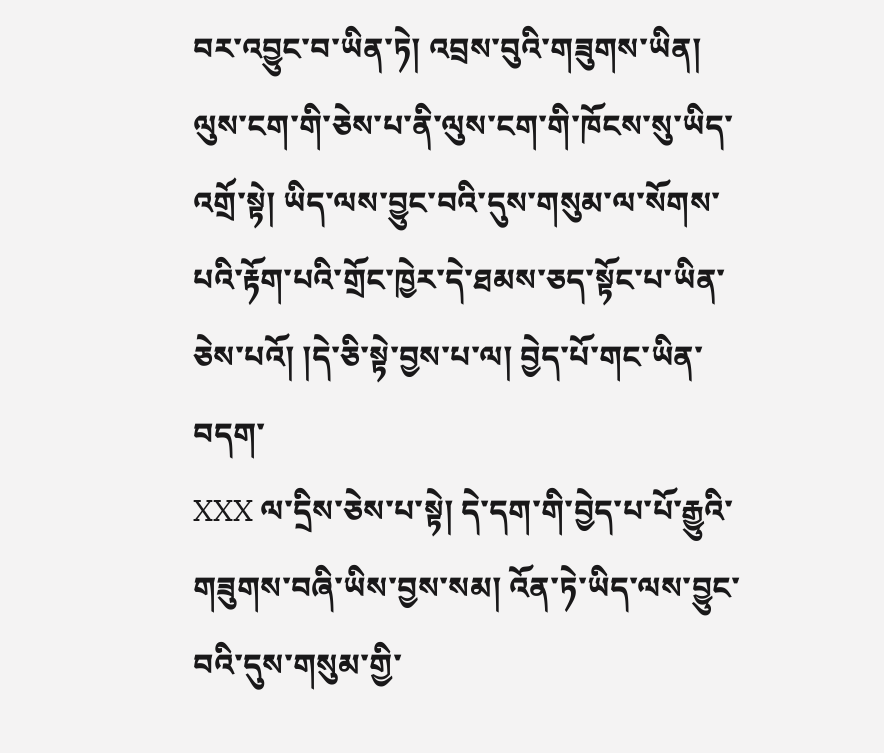བར་འབྱུང་བ་ཡིན་ཏེ། འབྲས་བུའི་གཟུགས་ཡིན། ལུས་ངག་གི་ཅེས་པ་ནི་ལུས་ངག་གི་ཁོངས་སུ་ཡིད་འགྲོ་སྟེ། ཡིད་ལས་བྱུང་བའི་དུས་གསུམ་ལ་སོགས་པའི་རྟོག་པའི་གྲོང་ཁྱེར་དེ་ཐམས་ཅད་སྟོང་པ་ཡིན་ཅེས་པའོ། །དེ་ཅི་སྟེ་བྱས་པ་ལ། བྱེད་པོ་གང་ཡིན་བདག་
XXX ལ་དྲིས་ཅེས་པ་སྟེ། དེ་དག་གི་བྱེད་པ་པོ་རྒྱུའི་གཟུགས་བཞི་ཡིས་བྱས་སམ། འོན་ཏེ་ཡིད་ལས་བྱུང་བའི་དུས་གསུམ་གྱི་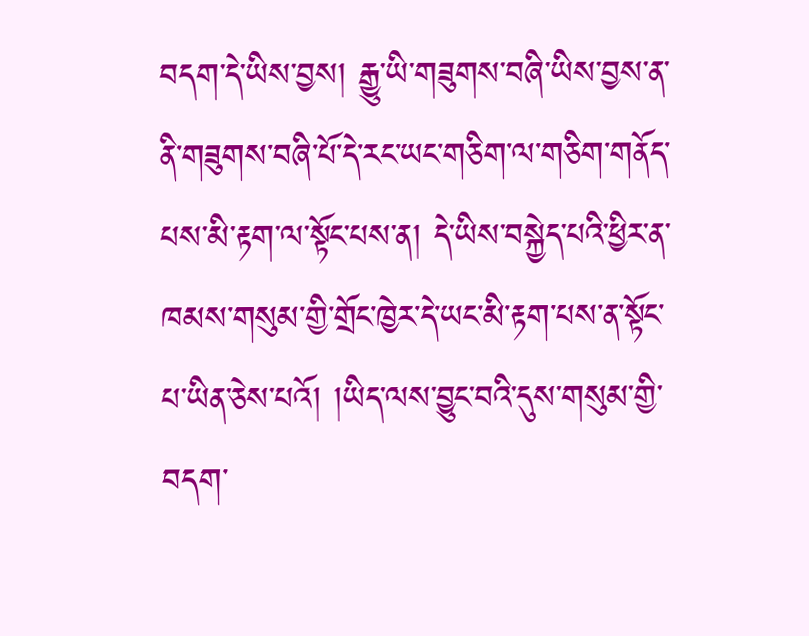བདག་དེ་ཡིས་བྱས། རྒྱུ་ཡི་གཟུགས་བཞི་ཡིས་བྱས་ན་ནི་གཟུགས་བཞི་པོ་དེ་རང་ཡང་གཅིག་ལ་གཅིག་གནོད་པས་མི་རྟག་ལ་སྟོང་པས་ན། དེ་ཡིས་བསྐྱེད་པའི་ཕྱིར་ན་ཁམས་གསུམ་གྱི་གྲོང་ཁྱེར་དེ་ཡང་མི་རྟག་པས་ན་སྟོང་པ་ཡིན་ཅེས་པའོ། །ཡིད་ལས་བྱུང་བའི་དུས་གསུམ་གྱི་བདག་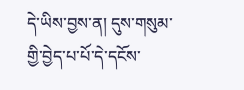དེ་ཡིས་བྱས་ན། དུས་གསུམ་གྱི་བྱེད་པ་པོ་དེ་དངོས་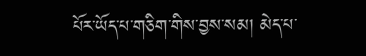པོར་ཡོད་པ་གཅིག་གིས་བྱས་སམ། མེད་པ་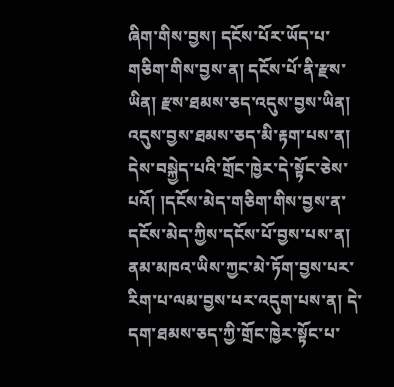ཞིག་གིས་བྱས། དངོས་པོར་ཡོད་པ་གཅིག་གིས་བྱས་ན། དངོས་པོ་ནི་རྫས་ཡིན། རྫས་ཐམས་ཅད་འདུས་བྱས་ཡིན། འདུས་བྱས་ཐམས་ཅད་མི་རྟག་པས་ན། དེས་བསྐྱེད་པའི་གྲོང་ཁྱེར་དེ་སྟོང་ཅེས་པའོ། །དངོས་མེད་གཅིག་གིས་བྱས་ན་དངོས་མེད་ཀྱིས་དངོས་པོ་བྱས་པས་ན། ནམ་མཁའ་ཡིས་ཀྱང་མེ་ཏོག་བྱས་པར་རིག་པ་ལམ་བྱས་པར་འདུག་པས་ན། དེ་དག་ཐམས་ཅད་ཀྱི་གྲོང་ཁྱེར་སྟོང་པ་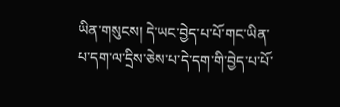ཡིན་གསུངས། དེ་ཡང་བྱེད་པ་པོ་གང་ཡིན་པ་དག་ལ་དྲིས་ཅེས་པ་དེ་དག་གི་བྱེད་པ་པོ་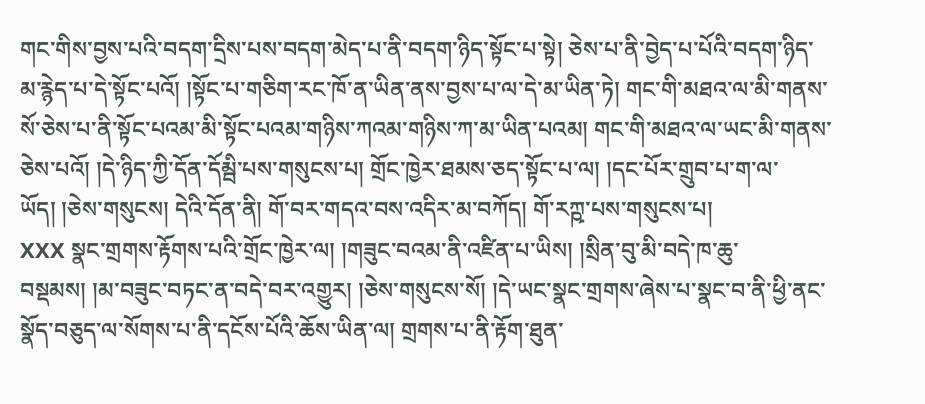གང་གིས་བྱས་པའི་བདག་དྲིས་པས་བདག་མེད་པ་ནི་བདག་ཉིད་སྟོང་པ་སྟེ། ཅེས་པ་ནི་བྱེད་པ་པོའི་བདག་ཉིད་མ་རྙེད་པ་དེ་སྟོང་པའོ། །སྟོང་པ་གཅིག་རང་ཁོ་ན་ཡིན་ནས་བྱས་པ་ལ་དེ་མ་ཡིན་ཏེ། གང་གི་མཐའ་ལ་མི་གནས་སོ་ཅེས་པ་ནི་སྟོང་པའམ་མི་སྟོང་པའམ་གཉིས་ཀའམ་གཉིས་ཀ་མ་ཡིན་པའམ། གང་གི་མཐའ་ལ་ཡང་མི་གནས་ཅེས་པའོ། །དེ་ཉིད་ཀྱི་དོན་དོམྦི་པས་གསུངས་པ། གྲོང་ཁྱེར་ཐམས་ཅད་སྟོང་པ་ལ། །དང་པོར་གྲུབ་པ་ག་ལ་ཡོད། །ཅེས་གསུངས། དེའི་དོན་ནི། གོ་བར་གདའ་བས་འདིར་མ་བཀོད། གོ་རཀྵ་པས་གསུངས་པ།
XXX སྣང་གྲགས་རྟོགས་པའི་གྲོང་ཁྱེར་ལ། །གཟུང་བའམ་ནི་འཛིན་པ་ཡིས། །སྲིན་བུ་མི་བདེ་ཁ་ཆུ་བསྡམས། །མ་བཟུང་བཏང་ན་བདེ་བར་འགྱུར། །ཅེས་གསུངས་སོ། །དེ་ཡང་སྣང་གྲགས་ཞེས་པ་སྣང་བ་ནི་ཕྱི་ནང་སྣོད་བཅུད་ལ་སོགས་པ་ནི་དངོས་པོའི་ཆོས་ཡིན་ལ། གྲགས་པ་ནི་རྟོག་ཐུན་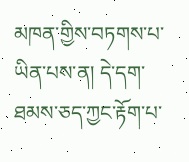མཁན་གྱིས་བཏགས་པ་ཡིན་པས་ན། དེ་དག་ཐམས་ཅད་ཀྱང་རྟོག་པ་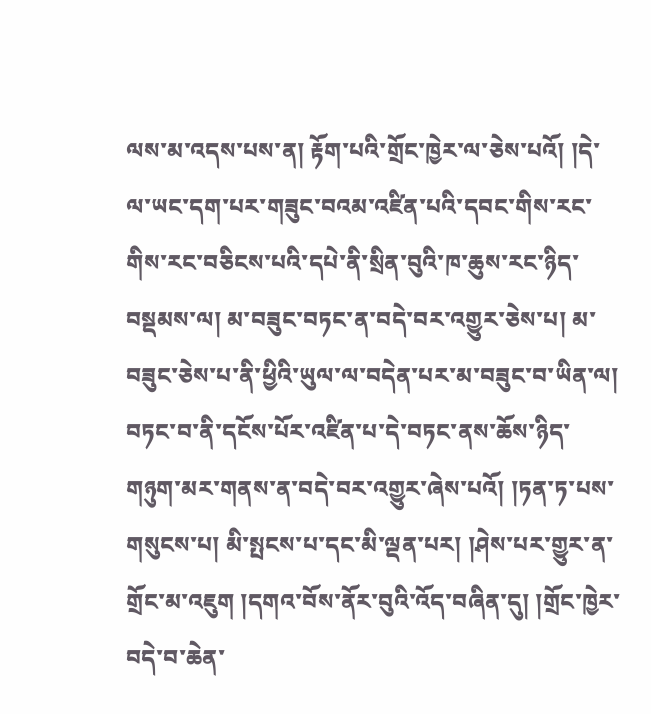ལས་མ་འདས་པས་ན། རྟོག་པའི་གྲོང་ཁྱེར་ལ་ཅེས་པའོ། །དེ་ལ་ཡང་དག་པར་གཟུང་བའམ་འཛིན་པའི་དབང་གིས་རང་གིས་རང་བཅིངས་པའི་དཔེ་ནི་སྲིན་བུའི་ཁ་ཆུས་རང་ཉིད་བསྡམས་ལ། མ་བཟུང་བཏང་ན་བདེ་བར་འགྱུར་ཅེས་པ། མ་བཟུང་ཅེས་པ་ནི་ཕྱིའི་ཡུལ་ལ་བདེན་པར་མ་བཟུང་བ་ཡིན་ལ། བཏང་བ་ནི་དངོས་པོར་འཛིན་པ་དེ་བཏང་ནས་ཆོས་ཉིད་གཉུག་མར་གནས་ན་བདེ་བར་འགྱུར་ཞེས་པའོ། །ཏན་ཏ་པས་གསུངས་པ། མི་སྤངས་པ་དང་མི་ལྡན་པར། །ཤེས་པར་གྱུར་ན་གྲོང་མ་འཇུག །དགའ་བོས་ནོར་བུའི་འོད་བཞིན་དུ། །གྲོང་ཁྱེར་བདེ་བ་ཆེན་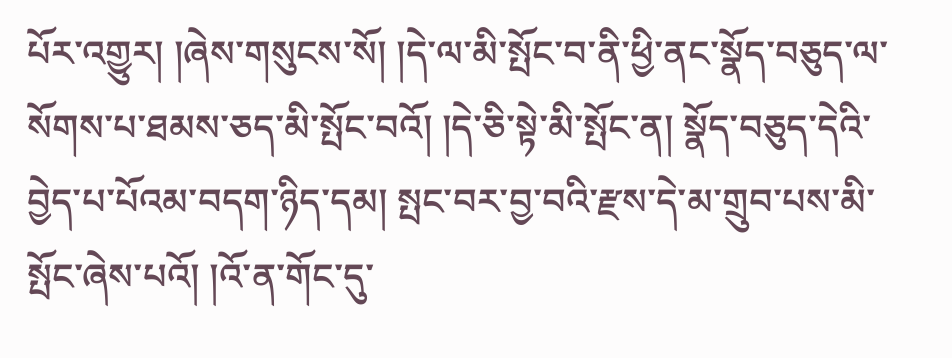པོར་འགྱུར། །ཞེས་གསུངས་སོ། །དེ་ལ་མི་སྤོང་བ་ནི་ཕྱི་ནང་སྣོད་བཅུད་ལ་སོགས་པ་ཐམས་ཅད་མི་སྤོང་བའོ། །དེ་ཅི་སྟེ་མི་སྤོང་ན། སྣོད་བཅུད་དེའི་བྱེད་པ་པོའམ་བདག་ཉིད་དམ། སྤང་བར་བྱ་བའི་རྫས་དེ་མ་གྲུབ་པས་མི་སྤོང་ཞེས་པའོ། །འོ་ན་གོང་དུ་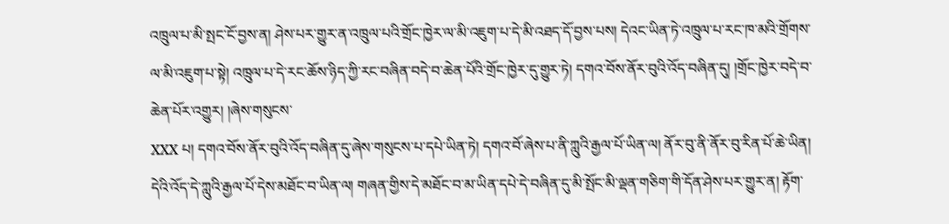འཁྲུལ་པ་མི་སྤང་ངོ་བྱས་ན། ཤེས་པར་གྱུར་ན་འཁྲུལ་པའི་གྲོང་ཁྱེར་ལ་མི་འཇུག་པ་དེ་མི་འཐད་དོ་བྱས་པས། དེའང་ཡིན་ཏེ་འཁྲུལ་པ་རང་ཁ་མའི་གྲོགས་ལ་མི་འཇུག་པ་སྟེ། འཁྲུལ་པ་དེ་རང་ཆོས་ཉིད་ཀྱི་རང་བཞིན་བདེ་བ་ཆེན་པོའི་གྲོང་ཁྱེར་དུ་གྱུར་ཏེ། དགའ་བོས་ནོར་བུའི་འོད་བཞིན་དུ། །གྲོང་ཁྱེར་བདེ་བ་ཆེན་པོར་འགྱུར། །ཞེས་གསུངས་
XXX པ། དགའ་བོས་ནོར་བུའི་འོད་བཞིན་དུ་ཞེས་གསུངས་པ་དཔེ་ཡིན་ཏེ། དགའ་བོ་ཞེས་པ་ནི་ཀླུའི་རྒྱལ་པོ་ཡིན་ལ། ནོར་བུ་ནི་ནོར་བུ་རིན་པོ་ཆེ་ཡིན། དེའི་འོད་དེ་ཀླུའི་རྒྱལ་པོ་དེས་མཐོང་བ་ཡིན་ལ། གཞན་གྱིས་དེ་མཐོང་བ་མ་ཡིན་དཔེ་དེ་བཞིན་དུ་མི་སྤོང་མི་ལྡན་གཅིག་གི་དོན་ཤེས་པར་གྱུར་ན། རྟོག་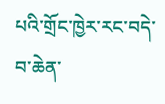པའི་གྲོང་ཁྱེར་རང་བདེ་བ་ཆེན་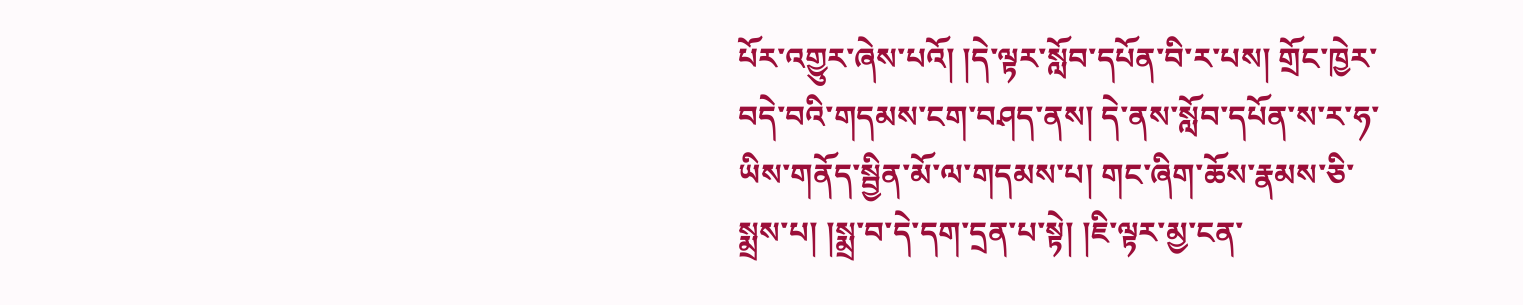པོར་འགྱུར་ཞེས་པའོ། །དེ་ལྟར་སློབ་དཔོན་བི་ར་པས། གྲོང་ཁྱེར་བདེ་བའི་གདམས་ངག་བཤད་ནས། དེ་ནས་སློབ་དཔོན་ས་ར་ཧ་ཡིས་གནོད་སྦྱིན་མོ་ལ་གདམས་པ། གང་ཞིག་ཆོས་རྣམས་ཅི་སྨྲས་པ། །སྨྲ་བ་དེ་དག་དྲན་པ་སྟེ། །ཇི་ལྟར་མྱ་ངན་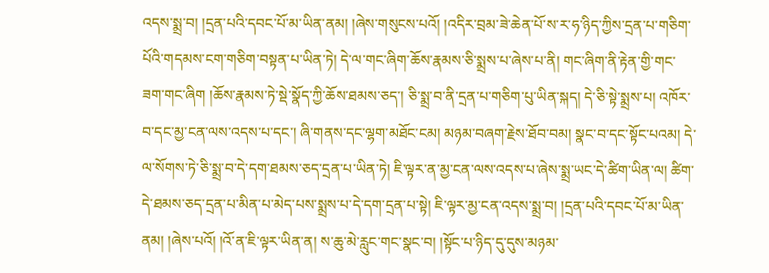འདས་སྨྲ་བ། །དྲན་པའི་དབང་པོ་མ་ཡིན་ནམ། །ཞེས་གསུངས་པའོ། །འདིར་བྲམ་ཟེ་ཆེན་པོ་ས་ར་ཧ་ཉིད་ཀྱིས་དྲན་པ་གཅིག་པོའི་གདམས་ངག་གཅིག་བསྟན་པ་ཡིན་ཏེ། དེ་ལ་གང་ཞིག་ཆོས་རྣམས་ཅི་སྨྲས་པ་ཞེས་པ་ནི། གང་ཞིག་ནི་རྟེན་གྱི་གང་ཟག་གང་ཞིག །ཆོས་རྣམས་ཏེ་སྡེ་སྣོད་ཀྱི་ཆོས་ཐམས་ཅད་། ཅི་སྨྲ་བ་ནི་དྲན་པ་གཅིག་པུ་ཡིན་སྐད། དེ་ཅི་སྟེ་སྨྲས་པ། འཁོར་བ་དང་མྱ་ངན་ལས་འདས་པ་དང་། ཞི་གནས་དང་ལྷག་མཐོང་ངམ། མཉམ་བཞག་རྗེས་ཐོབ་བམ། སྣང་བ་དང་སྟོང་པའམ། དེ་ལ་སོགས་ཏེ་ཅི་སྨྲ་བ་དེ་དག་ཐམས་ཅད་དྲན་པ་ཡིན་ཏེ། ཇི་ལྟར་ན་མྱ་ངན་ལས་འདས་པ་ཞེས་སྨྲ་ཡང་དེ་ཚིག་ཡིན་ལ། ཚིག་དེ་ཐམས་ཅད་དྲན་པ་མིན་པ་མེད་པས་སྨྲས་པ་དེ་དག་དྲན་པ་སྟེ། ཇི་ལྟར་མྱ་ངན་འདས་སྨྲ་བ། །དྲན་པའི་དབང་པོ་མ་ཡིན་ནམ། །ཞེས་པའོ། །འོ་ན་ཇི་ལྟར་ཡིན་ན། ས་ཆུ་མེ་རླུང་གང་སྣང་བ། །སྟོང་པ་ཉིད་དུ་དུས་མཉམ་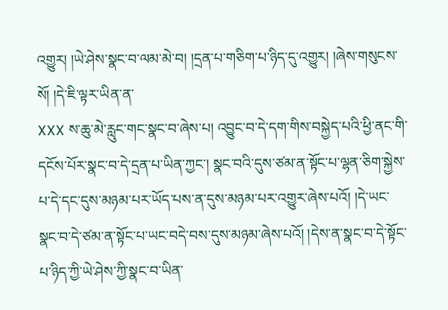འགྱུར། །ཡེ་ཤེས་སྣང་བ་ལམ་མེ་བ། །དྲན་པ་གཅིག་པ་ཉིད་དུ་འགྱུར། །ཞེས་གསུངས་སོ། །དེ་ཇི་ལྟར་ཡིན་ན་
XXX ས་ཆུ་མེ་རླུང་གང་སྣང་བ་ཞེས་པ། འབྱུང་བ་དེ་དག་གིས་བསྐྱེད་པའི་ཕྱི་ནང་གི་དངོས་པོར་སྣང་བ་དེ་དྲན་པ་ཡིན་ཀྱང་། སྣང་བའི་དུས་ཙམ་ན་སྟོང་པ་ལྷན་ཅིག་སྐྱེས་པ་དེ་དང་དུས་མཉམ་པར་ཡོད་པས་ན་དུས་མཉམ་པར་འགྱུར་ཞེས་པའོ། །དེ་ཡང་སྣང་བ་དེ་ཙམ་ན་སྟོང་པ་ཡང་བདེ་བས་དུས་མཉམ་ཞེས་པའོ། །དེས་ན་སྣང་བ་དེ་སྟོང་པ་ཉིད་ཀྱི་ཡེ་ཤེས་ཀྱི་སྣང་བ་ཡིན་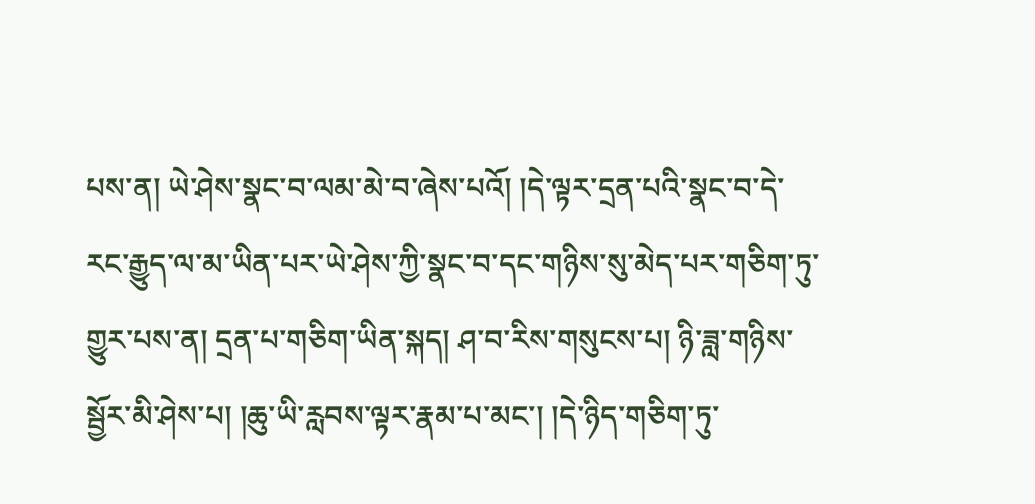པས་ན། ཡེ་ཤེས་སྣང་བ་ལམ་མེ་བ་ཞེས་པའོ། །དེ་ལྟར་དྲན་པའི་སྣང་བ་དེ་རང་རྒྱུད་ལ་མ་ཡིན་པར་ཡེ་ཤེས་ཀྱི་སྣང་བ་དང་གཉིས་སུ་མེད་པར་གཅིག་ཏུ་གྱུར་པས་ན། དྲན་པ་གཅིག་ཡིན་སྐད། ཤ་བ་རིས་གསུངས་པ། ཉི་ཟླ་གཉིས་སྦྱོར་མི་ཤེས་པ། །ཆུ་ཡི་རླབས་ལྟར་རྣམ་པ་མང་། །དེ་ཉིད་གཅིག་ཏུ་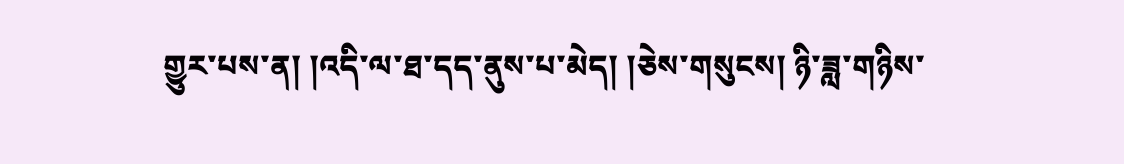གྱུར་པས་ན། །འདི་ལ་ཐ་དད་ནུས་པ་མེད། །ཅེས་གསུངས། ཉི་ཟླ་གཉིས་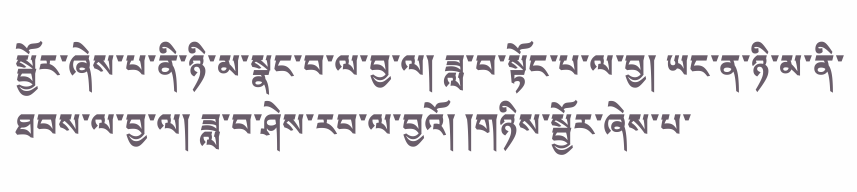སྦྱོར་ཞེས་པ་ནི་ཉི་མ་སྣང་བ་ལ་བྱ་ལ། ཟླ་བ་སྟོང་པ་ལ་བྱ། ཡང་ན་ཉི་མ་ནི་ཐབས་ལ་བྱ་ལ། ཟླ་བ་ཤེས་རབ་ལ་བྱའོ། །གཉིས་སྦྱོར་ཞེས་པ་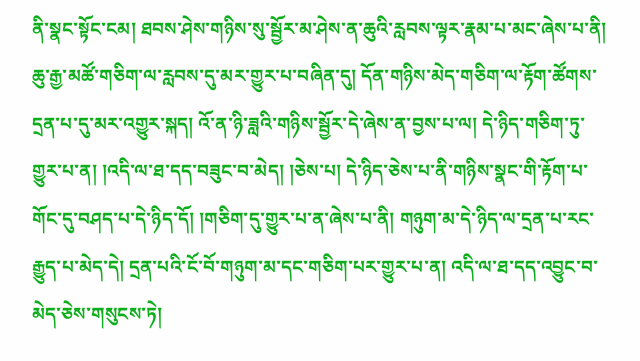ནི་སྣང་སྟོང་ངམ། ཐབས་ཤེས་གཉིས་སུ་སྦྱོར་མ་ཤེས་ན་ཆུའི་རླབས་ལྟར་རྣམ་པ་མང་ཞེས་པ་ནི། ཆུ་རྒྱ་མཚོ་གཅིག་ལ་རླབས་དུ་མར་གྱུར་པ་བཞིན་དུ། དོན་གཉིས་མེད་གཅིག་ལ་རྟོག་ཚོགས་དྲན་པ་དུ་མར་འགྱུར་སྐད། འོ་ན་ཉི་ཟླའི་གཉིས་སྦྱོར་དེ་ཞེས་ན་བྱས་པ་ལ། དེ་ཉིད་གཅིག་ཏུ་གྱུར་པ་ན། །འདི་ལ་ཐ་དད་བཟུང་བ་མེད། །ཅེས་པ། དེ་ཉིད་ཅེས་པ་ནི་གཉིས་སྣང་གི་རྟོག་པ་གོང་དུ་བཤད་པ་དེ་ཉིད་དོ། །གཅིག་དུ་གྱུར་པ་ན་ཞེས་པ་ནི། གཉུག་མ་དེ་ཉིད་ལ་དྲན་པ་རང་རྒྱུད་པ་མེད་དེ། དྲན་པའི་ངོ་བོ་གཉུག་མ་དང་གཅིག་པར་གྱུར་པ་ན། འདི་ལ་ཐ་དད་འབྱུང་བ་མེད་ཅེས་གསུངས་ཏེ།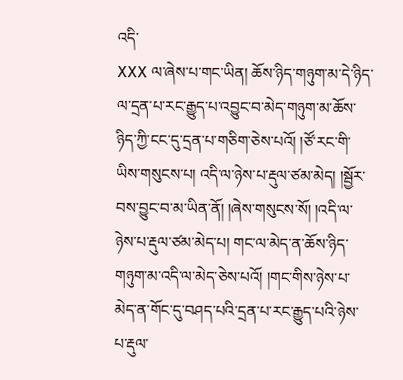འདི་
XXX ལ་ཞེས་པ་གང་ཡིན། ཆོས་ཉིད་གཉུག་མ་དེ་ཉིད་ལ་དྲན་པ་རང་རྒྱུད་པ་འབྱུང་བ་མེད་གཉུག་མ་ཆོས་ཉིད་ཀྱི་ངང་དུ་དྲན་པ་གཅིག་ཅེས་པའོ། །ཙོ་རང་གི་ཡིས་གསུངས་པ། འདི་ལ་ཉེས་པ་རྡུལ་ཙམ་མེད། །སྦྱོར་བས་བྱུང་བ་མ་ཡིན་ནོ། །ཞེས་གསུངས་སོ། །འདི་ལ་ཉེས་པ་རྡུལ་ཙམ་མེད་པ། གང་ལ་མེད་ན་ཆོས་ཉིད་གཉུག་མ་འདི་ལ་མེད་ཅེས་པའོ། །གང་གིས་ཉེས་པ་མེད་ན་གོང་དུ་བཤད་པའི་དྲན་པ་རང་རྒྱུད་པའི་ཉེས་པ་རྡུལ་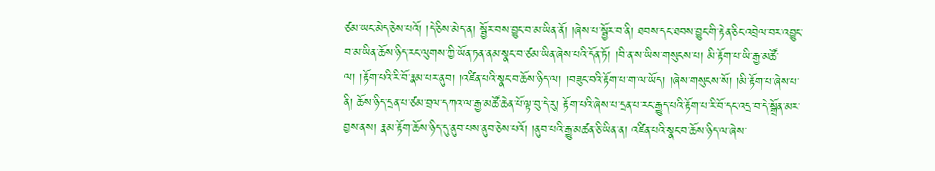ཙམ་ཡང་མེད་ཅེས་པའོ། །དེ་ཅིས་མེད་ན། སྦྱོར་བས་བྱུང་བ་མ་ཡིན་ནོ། །ཞེས་པ་སྦྱོར་བ་ནི། ཐབས་དང་ཐབས་བྱུང་གི་རྟེན་ཅིང་འབྲེལ་བར་འབྱུང་བ་མ་ཡིན་ཆོས་ཉིད་རང་ལུགས་ཀྱི་ཡོན་ཏན་ནམ་སྣང་བ་ཙམ་ཡིན་ཞེས་པའི་དོན་ཏོ། །བི་ན་ས་ཡིས་གསུངས་པ། མི་རྟོག་པ་ཡི་རྒྱ་མཚོ་ལ། །རྟོག་པའི་རི་བོ་རྣམ་པར་ནུབ། །འཛིན་པའི་སྣང་བ་ཆོས་ཉིད་ལ། །བཟུང་བའི་རྟོག་པ་ག་ལ་ཡོད། །ཞེས་གསུངས་སོ། །མི་རྟོག་པ་ཞེས་པ་ནི། ཆོས་ཉིད་དྲན་པ་ཙམ་བྲལ་དཀའ་ལ་རྒྱ་མཚོ་ཆེན་པོ་ལྟ་བུ་དེ་རུ། རྟོག་པའི་ཞེས་པ་དྲན་པ་རང་རྒྱུད་པའི་རྟོག་པ་རི་བོ་དང་འདྲ་བ་དེ་སྒྲོན་མར་བྱས་ནས། རྣམ་རྟོག་ཆོས་ཉིད་དུ་ནུབ་པས་ནུབ་ཅེས་པའོ། །ནུབ་པའི་རྒྱུ་མཚན་ཅི་ཡིན་ན། འཛིན་པའི་སྣང་བ་ཆོས་ཉིད་ལ་ཞེས་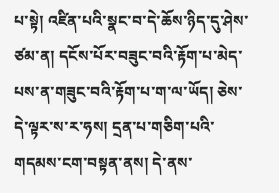པ་སྟེ། འཛིན་པའི་སྣང་བ་དེ་ཆོས་ཉིད་དུ་ཤེས་ཙམ་ན། དངོས་པོར་བཟུང་བའི་རྟོག་པ་མེད་པས་ན་གཟུང་བའི་རྟོག་པ་ག་ལ་ཡོད། ཅེས་དེ་ལྟར་ས་ར་ཧས། དྲན་པ་གཅིག་པའི་གདམས་ངག་བསྟན་ནས། དེ་ནས་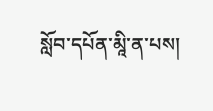སློབ་དཔོན་མཱི་ན་པས།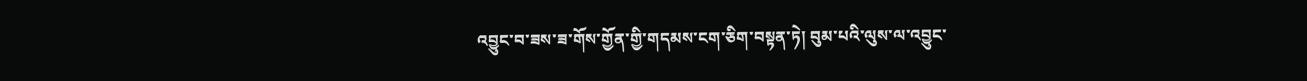འབྱུང་བ་ཟས་ཟ་གོས་གྱོན་གྱི་གདམས་ངག་ཅིག་བསྟན་ཏེ། བུམ་པའི་ལུས་ལ་འབྱུང་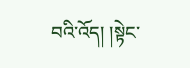བའི་འོད། །སྟེང་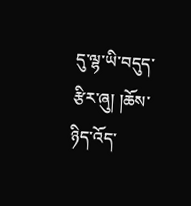དུ་ལྷ་ཡི་བདུད་རྩིར་ཞུ། །ཆོས་ཉིད་འོད་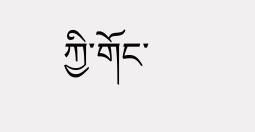ཀྱི་གོང་